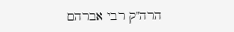הרה"ק רבי אברהם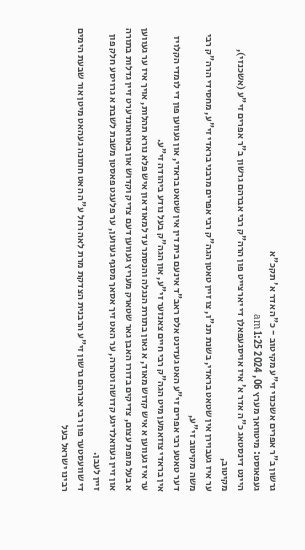גרשון ב"ר אפרים אשכנזי זי"ע מקיטוב - כ"ה אדר א' תקכ"א
געפאוסט: מיטוואך מערץ 06, 2024 1:25 am
היינט דינסטאג כ"ה אדר א' איז אויסגעפאלן די יארצייט פון הרה"ק רבי אברהם גרשון ב"ר אפרים זי"ע (אשכנזי), מקיטוב,
ער איז געבוירן אין שטאט בראדי, בשנת תנ"ו, צו זיין טאטן הגה"ק רבי אפרים מרבני בראדי זי"ע, מחסידי הרה"ק רבי משה מקיטוב זי"ע,
דער טאטע רבי אפרים זי"ע האט געדינט אלס ראב"ד אינעם בית דין אין שטאט בראדי, און געווען פון די לומדי הקלויז אין בראדי צוזאמען מיט הגה"ק רבי חיים צאנזער זי"ע, און הגה"ק בעל נודע ביהודה זי"ע.
ער איז געווען א איש קדוש מאוד, א גאון בתורת הנגלה והנסתר עד למאוד און איש פלא נורא תהלות, אויך איז ער געווען א בעל מופת עצום, צדיקים בדורו האבן גאר שטארק מעריץ געווען דעם צדיק וקדוש און באוואונדערט זיין גדלות בתורה און זיין געוואלדיגע קדושה וטהרה, ער האט זיך אסאך מסגף געווען, ער פלעגט פאסטן משבת לשבת א גרויסע חלק פון זיין לעבן.
די שוועסטער פון רבי אברהם גרשון זי"ע הרבנית הצדקת מרת לאה רחל ע"ה האט חתונה געהאט מיטן אור שבעת הימים רבינו ישראל בעל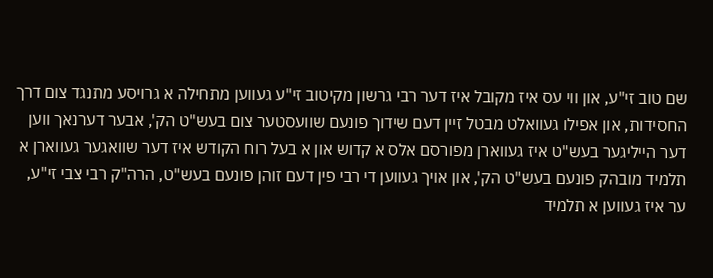שם טוב זי"ע, און ווי עס איז מקובל איז דער רבי גרשון מקיטוב זי"ע געווען מתחילה א גרויסע מתנגד צום דרך החסידות, און אפילו געוואלט מבטל זיין דעם שידוך פונעם שוועסטער צום בעש"ט הק', אבער דערנאך ווען דער הייליגער בעש"ט איז געווארן מפורסם אלס א קדוש און א בעל רוח הקודש איז דער שוואגער געווארן א תלמיד מובהק פונעם בעש"ט הק', און אויך געווען די רבי פין דעם זוהן פונעם בעש"ט, הרה"ק רבי צבי זי"ע,
ער איז געווען א תלמיד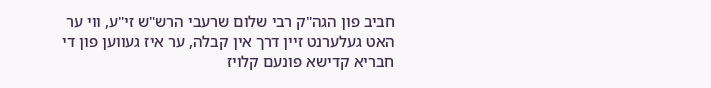חביב פון הגה"ק רבי שלום שרעבי הרש"ש זי"ע, ווי ער האט געלערנט זיין דרך אין קבלה, ער איז געווען פון די חבריא קדישא פונעם קלויז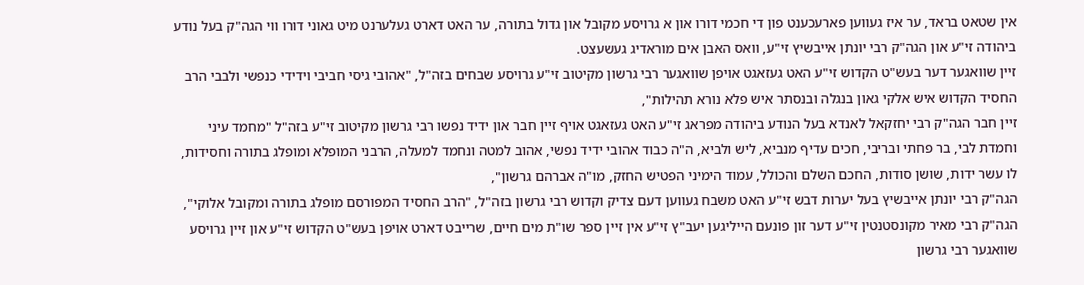אין שטאט בראד, ער איז געווען פארעכענט פון די חכמי דורו און א גרויסע מקובל און גדול בתורה, ער האט דארט געלערנט מיט גאוני דורו ווי הגה"ק בעל נודע ביהודה זי"ע און הגה"ק רבי יונתן אייבשיץ זי"ע, וואס האבן אים מוראדיג געשעצט.
זיין שוואגער דער בעש"ט הקדוש זי"ע האט געזאגט אויפן שוואגער רבי גרשון מקיטוב זי"ע גרויסע שבחים בזה"ל, "אהובי גיסי חביבי וידידי כנפשי ולבבי הרב החסיד הקדוש איש אלקי גאון בנגלה ובנסתר איש פלא נורא תהילות",
זיין חבר הגה"ק רבי יחזקאל לאנדא בעל הנודע ביהודה מפראג זי"ע האט געזאגט אויף זיין חבר און ידיד נפשו רבי גרשון מקיטוב זי"ע בזה"ל "מחמד עיני וחמדת לבי, בר פחתי ובריבי, חכים עדיף מנביא, ליש ולביא, ה"ה כבוד אהובי ידיד נפשי, אהוב למטה ונחמד למעלה, הרבני המופלא ומופלג בתורה וחסידות, לו עשר ידות, שושן סודות, החכם השלם והכולל, עמוד הימיני הפטיש החזק, מו"ה אברהם גרשון",
הגה"ק רבי יונתן אייבשיץ בעל יערות דבש זי"ע האט משבח געווען דעם צדיק וקדוש רבי גרשון בזה"ל, "הרב החסיד המפורסם מופלג בתורה ומקובל אלוקי",
הגה"ק רבי מאיר מקונסטנטין זי"ע דער זון פונעם הייליגען יעב"ץ זי"ע אין זיין ספר שו"ת מים חיים, שרייבט דארט אויפן בעש"ט הקדוש זי"ע און זיין גרויסע שוואגער רבי גרשון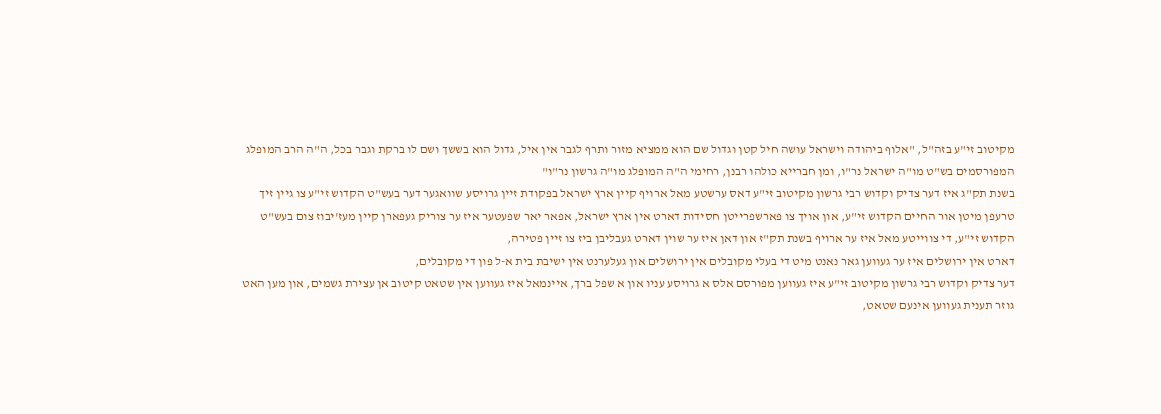מקיטוב זי"ע בזה"ל, "אלוף ביהודה וישראל עושה חיל קטן וגדול שם הוא ממציא מזור ותרף לגבר אין איל, גדול הוא בששך ושם לו ברקת וגבר בכל, ה"ה הרב המופלג המפורסמים בש"ט מו"ה ישראל נר"ו, ומן חברייא כולהו רבנן, רחימי ה"ה המופלג מו"ה גרשון נר"ו"
בשנת תק"ג איז דער צדיק וקדוש רבי גרשון מקיטוב זי"ע דאס ערשטע מאל ארויף קיין ארץ ישראל בפקודת זיין גרויסע שוואגער דער בעש"ט הקדוש זי"ע צו גיין זיך טרעפן מיטן אור החיים הקדוש זי"ע, און אויך צו פארשפרייטן חסידות דארט אין ארץ ישראל, אפאר יאר שפעטער איז ער צוריק געפארן קיין מעז'יבוז צום בעש"ט הקדוש זי"ע, די צווייטע מאל איז ער ארויף בשנת תק"ז און דאן איז ער שוין דארט געבליבן ביז צו זיין פטירה,
דארט אין ירושלים איז ער געווען גאר נאנט מיט די בעלי מקובלים אין ירושלים און געלערנט אין ישיבת בית א-ל פון די מקובלים,
דער צדיק וקדוש רבי גרשון מקיטוב זי"ע איז געווען מפורסם אלס א גרויסע עניו און א שפל ברך, איינמאל איז געווען אין שטאט קיטוב אן עצירת גשמים, און מען האט גוזר תענית געווען אינעם שטאט,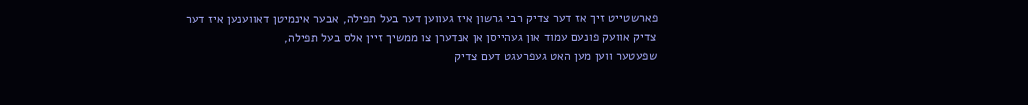פארשטייט זיך אז דער צדיק רבי גרשון איז געווען דער בעל תפילה, אבער אינמיטן דאווענען איז דער צדיק אוועק פונעם עמוד און געהייסן אן אנדערן צו ממשיך זיין אלס בעל תפילה,
שפעטער ווען מען האט געפרעגט דעם צדיק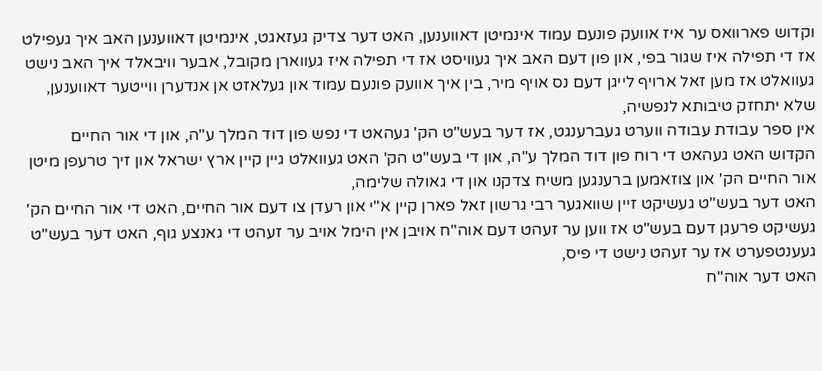וקדוש פארוואס ער איז אוועק פונעם עמוד אינמיטן דאווענען, האט דער צדיק געזאגט, אינמיטן דאווענען האב איך געפילט אז די תפילה איז שגור בפי, און פון דעם האב איך געוויסט אז די תפילה איז געווארן מקובל, אבער וויבאלד איך האב נישט געוואלט אז מען זאל ארויף לייגן דעם נס אויף מיר, בין איך אוועק פונעם עמוד און געלאזט אן אנדערן ווייטער דאווענען, שלא יתחזק טיבותא לנפשיה,
אין ספר עבודת עבודה ווערט געברענגט, אז דער בעש"ט הק' געהאט די נפש פון דוד המלך ע"ה, און די אור החיים הקדוש האט געהאט די רוח פון דוד המלך ע"ה, און די בעש"ט הק' האט געוואלט גיין קיין ארץ ישראל און זיך טרעפן מיטן אור החיים הק' און צוזאמען ברענגען משיח צדקנו און די גאולה שלימה,
האט דער בעש"ט געשיקט זיין שוואגער רבי גרשון זאל פארן קיין א"י און רעדן צו דעם אור החיים, האט די אור החיים הק' געשיקט פרעגן דעם בעש"ט אז ווען ער זעהט דעם אוה"ח אויבן אין הימל אויב ער זעהט די גאנצע גוף, האט דער בעש"ט געענטפערט אז ער זעהט נישט די פיס,
האט דער אוה"ח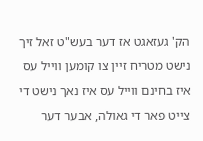הק' געזאגט אז דער בעש"ט זאל זיך נישט מטריח זיין צו קומען ווייל עס איז בחינם ווייל עס איז נאך נישט די צייט פאר די גאולה, אבער דער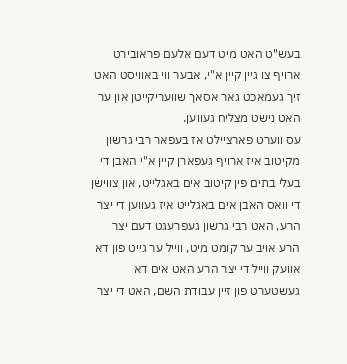בעש"ט האט מיט דעם אלעם פראובירט ארויף צו גיין קיין א"י, אבער ווי באוויסט האט זיך געמאכט גאר אסאך שוועריקייטן און ער האט נישט מצליח געווען.
עס ווערט פארציילט אז בעפאר רבי גרשון מקיטוב איז ארויף געפארן קיין א"י האבן די בעלי בתים פין קיטוב אים באגלייט, און צווישן די וואס האבן אים באגלייט איז געווען די יצר הרע, האט רבי גרשון געפרעגט דעם יצר הרע אויב ער קומט מיט, ווייל ער גייט פון דא אוועק ווייל די יצר הרע האט אים דא געשטערט פון זיין עבודת השם, האט די יצר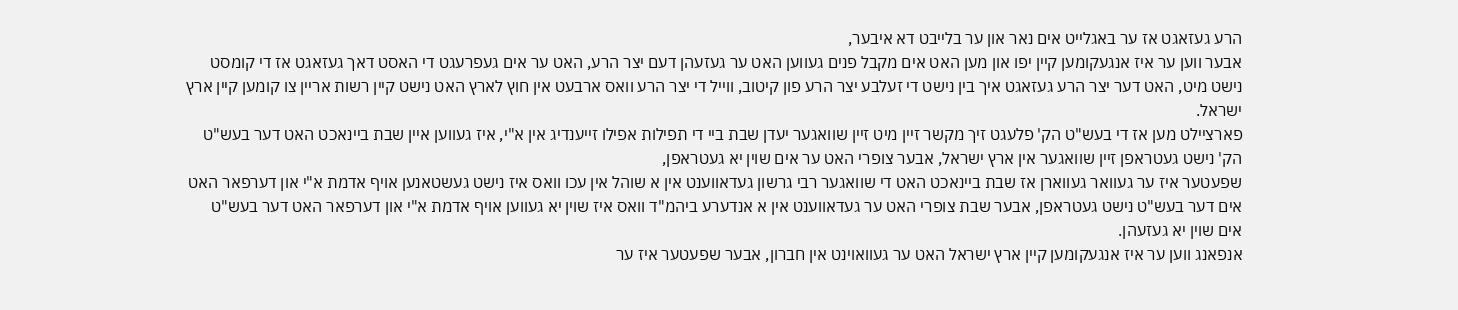הרע געזאגט אז ער באגלייט אים נאר און ער בלייבט דא איבער,
אבער ווען ער איז אנגעקומען קיין יפו און מען האט אים מקבל פנים געווען האט ער געזעהן דעם יצר הרע, האט ער אים געפרעגט די האסט דאך געזאגט אז די קומסט נישט מיט, האט דער יצר הרע געזאגט איך בין נישט די זעלבע יצר הרע פון קיטוב, ווייל די יצר הרע וואס ארבעט אין חוץ לארץ האט נישט קיין רשות אריין צו קומען קיין ארץ ישראל.
פארציילט מען אז די בעש"ט הק' פלעגט זיך מקשר זיין מיט זיין שוואגער יעדן שבת ביי די תפילות אפילו זייענדיג אין א"י, איז געווען איין שבת ביינאכט האט דער בעש"ט הק' נישט געטראפן זיין שוואגער אין ארץ ישראל, אבער צופרי האט ער אים שוין יא געטראפן,
שפעטער איז ער געוואר געווארן אז שבת ביינאכט האט די שוואגער רבי גרשון געדאווענט אין א שוהל אין עכו וואס איז נישט געשטאנען אויף אדמת א"י און דערפאר האט אים דער בעש"ט נישט געטראפן, אבער שבת צופרי האט ער געדאווענט אין א אנדערע ביהמ"ד וואס איז שוין יא געווען אויף אדמת א"י און דערפאר האט דער בעש"ט אים שוין יא געזעהן.
אנפאנג ווען ער איז אנגעקומען קיין ארץ ישראל האט ער געוואוינט אין חברון, אבער שפעטער איז ער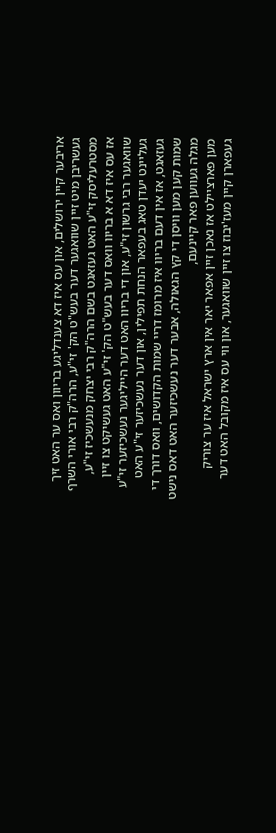אריבער קיין ירושלים, און עס איז דא צענדליגע בריוון ואס ער האט זיך געשריבן מיט זיין שוואגער דער בעש"ט הק' זי"ע, הרה"ק רבי אורי השרף מסטרעליסק זי"ע האט געזאגט בשם הרה"ק רבי יצחק מנעשכיז זי"ע,
אז עס איז דא א בריוו וואס דער בעש"ט הק' זי"ע האט געשיקט צו זיין שוואגער רבי גרשון זי"ע, און די בריוו האט דער הייליגער נעשכיזער זי"ע געליינט יעדן טאג בעפאר הנחת תפילין, און דער נעשכיזער זי"ע האט געזאגט, אז אין דעם בריוו איז מרומז דריי שמות הקדושים, וואס דורך די שמות קען מען וויסן די קץ הגאולה, אבער דער נעשכיזער האט דאס נישט מגלה געווען פאר קיינעם,
מען פארציילט אז נאכן זיין אפאר יאר אין ארץ ישראל איז ער צוריק געפארן קיין מעז'יבוז צו זיין שוואגער, און ווי עס איז מקובל האט דער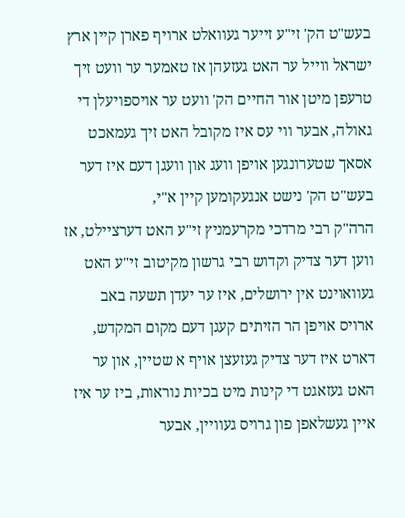בעש"ט הק' זי"ע זייער געוואלט ארויף פארן קיין ארץ ישראל ווייל ער האט געזעהן אז טאמער ער וועט זיך טרעפן מיטן אור החיים הק' וועט ער אויספויעלן די גאולה, אבער ווי עס איז מקובל האט זיך געמאכט אסאך שטערונגען אויפן וועג און וועגן דעם איז דער בעש"ט הק' נישט אנגעקומען קיין א"י,
הרה"ק רבי מרדכי מקרעמניץ זי"ע האט דערציילט, אז ווען דער צדיק וקדוש רבי גרשון מקיטוב זי"ע האט געוואוינט אין ירושלים, איז ער יעדן תשעה באב ארויס אויפן הר הזיתים קעגן דעם מקום המקדש, דארט איז דער צדיק געזעצן אויף א שטיין, און ער האט געזאגט די קינות מיט בכיות נוראות, ביז ער איז איין געשלאפן פון גרויס געוויין, אבער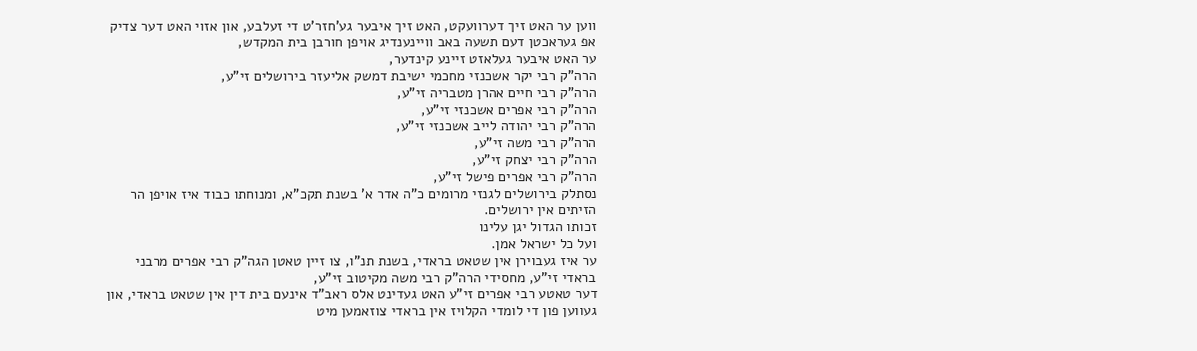ווען ער האט זיך דערוועקט, האט זיך איבער גע'חזר'ט די זעלבע, און אזוי האט דער צדיק אפ געראכטן דעם תשעה באב וויינענדיג אויפן חורבן בית המקדש,
ער האט איבער געלאזט זיינע קינדער,
הרה"ק רבי יקר אשכנזי מחכמי ישיבת דמשק אליעזר בירושלים זי"ע,
הרה"ק רבי חיים אהרן מטבריה זי"ע,
הרה"ק רבי אפרים אשכנזי זי"ע,
הרה"ק רבי יהודה לייב אשכנזי זי"ע,
הרה"ק רבי משה זי"ע,
הרה"ק רבי יצחק זי"ע,
הרה"ק רבי אפרים פישל זי"ע,
נסתלק בירושלים לגנזי מרומים כ"ה אדר א' בשנת תקכ"א, ומנוחתו כבוד איז אויפן הר הזיתים אין ירושלים.
זכותו הגדול יגן עלינו
ועל כל ישראל אמן.
ער איז געבוירן אין שטאט בראדי, בשנת תנ"ו, צו זיין טאטן הגה"ק רבי אפרים מרבני בראדי זי"ע, מחסידי הרה"ק רבי משה מקיטוב זי"ע,
דער טאטע רבי אפרים זי"ע האט געדינט אלס ראב"ד אינעם בית דין אין שטאט בראדי, און געווען פון די לומדי הקלויז אין בראדי צוזאמען מיט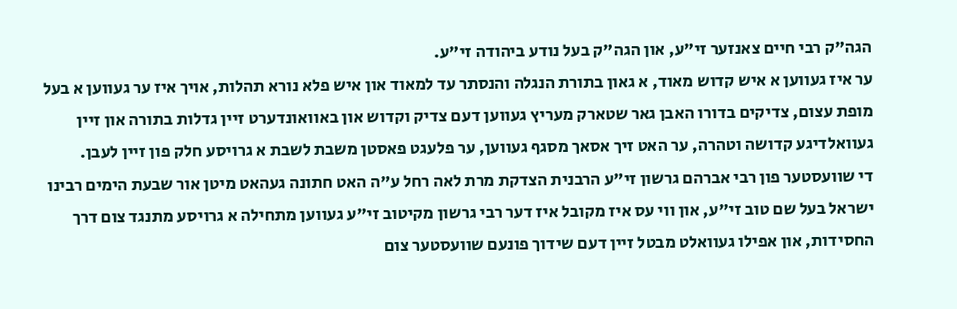הגה"ק רבי חיים צאנזער זי"ע, און הגה"ק בעל נודע ביהודה זי"ע.
ער איז געווען א איש קדוש מאוד, א גאון בתורת הנגלה והנסתר עד למאוד און איש פלא נורא תהלות, אויך איז ער געווען א בעל מופת עצום, צדיקים בדורו האבן גאר שטארק מעריץ געווען דעם צדיק וקדוש און באוואונדערט זיין גדלות בתורה און זיין געוואלדיגע קדושה וטהרה, ער האט זיך אסאך מסגף געווען, ער פלעגט פאסטן משבת לשבת א גרויסע חלק פון זיין לעבן.
די שוועסטער פון רבי אברהם גרשון זי"ע הרבנית הצדקת מרת לאה רחל ע"ה האט חתונה געהאט מיטן אור שבעת הימים רבינו ישראל בעל שם טוב זי"ע, און ווי עס איז מקובל איז דער רבי גרשון מקיטוב זי"ע געווען מתחילה א גרויסע מתנגד צום דרך החסידות, און אפילו געוואלט מבטל זיין דעם שידוך פונעם שוועסטער צום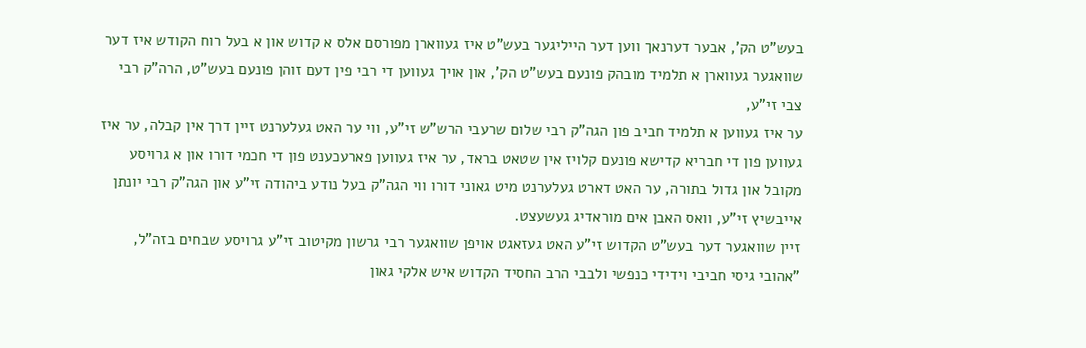בעש"ט הק', אבער דערנאך ווען דער הייליגער בעש"ט איז געווארן מפורסם אלס א קדוש און א בעל רוח הקודש איז דער שוואגער געווארן א תלמיד מובהק פונעם בעש"ט הק', און אויך געווען די רבי פין דעם זוהן פונעם בעש"ט, הרה"ק רבי צבי זי"ע,
ער איז געווען א תלמיד חביב פון הגה"ק רבי שלום שרעבי הרש"ש זי"ע, ווי ער האט געלערנט זיין דרך אין קבלה, ער איז געווען פון די חבריא קדישא פונעם קלויז אין שטאט בראד, ער איז געווען פארעכענט פון די חכמי דורו און א גרויסע מקובל און גדול בתורה, ער האט דארט געלערנט מיט גאוני דורו ווי הגה"ק בעל נודע ביהודה זי"ע און הגה"ק רבי יונתן אייבשיץ זי"ע, וואס האבן אים מוראדיג געשעצט.
זיין שוואגער דער בעש"ט הקדוש זי"ע האט געזאגט אויפן שוואגער רבי גרשון מקיטוב זי"ע גרויסע שבחים בזה"ל, "אהובי גיסי חביבי וידידי כנפשי ולבבי הרב החסיד הקדוש איש אלקי גאון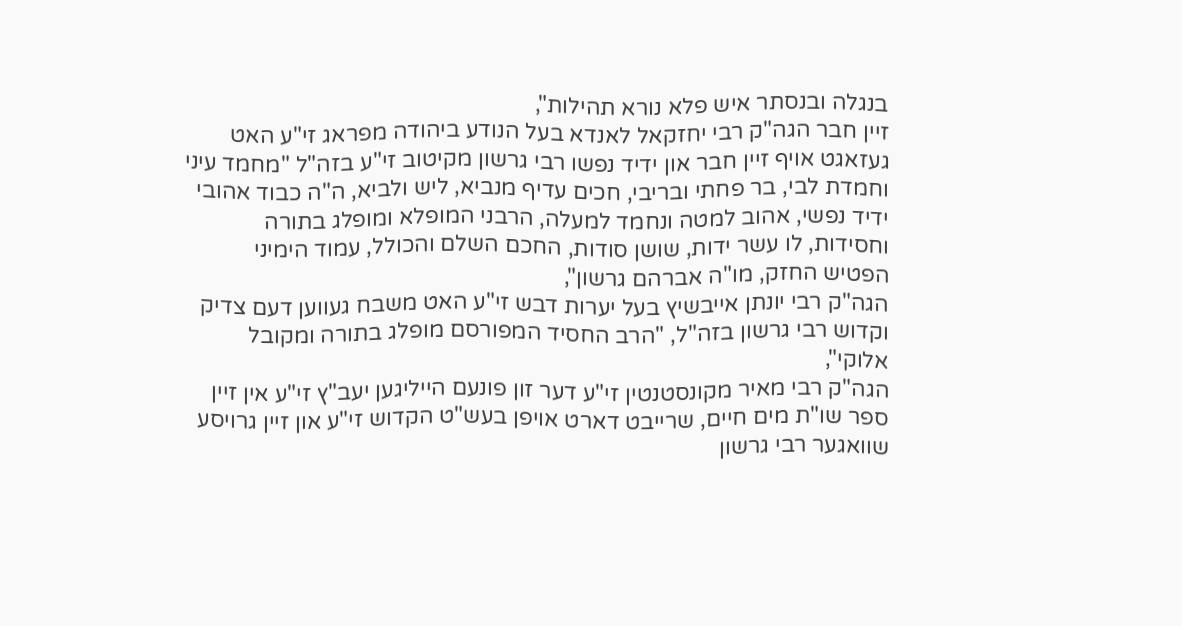בנגלה ובנסתר איש פלא נורא תהילות",
זיין חבר הגה"ק רבי יחזקאל לאנדא בעל הנודע ביהודה מפראג זי"ע האט געזאגט אויף זיין חבר און ידיד נפשו רבי גרשון מקיטוב זי"ע בזה"ל "מחמד עיני וחמדת לבי, בר פחתי ובריבי, חכים עדיף מנביא, ליש ולביא, ה"ה כבוד אהובי ידיד נפשי, אהוב למטה ונחמד למעלה, הרבני המופלא ומופלג בתורה וחסידות, לו עשר ידות, שושן סודות, החכם השלם והכולל, עמוד הימיני הפטיש החזק, מו"ה אברהם גרשון",
הגה"ק רבי יונתן אייבשיץ בעל יערות דבש זי"ע האט משבח געווען דעם צדיק וקדוש רבי גרשון בזה"ל, "הרב החסיד המפורסם מופלג בתורה ומקובל אלוקי",
הגה"ק רבי מאיר מקונסטנטין זי"ע דער זון פונעם הייליגען יעב"ץ זי"ע אין זיין ספר שו"ת מים חיים, שרייבט דארט אויפן בעש"ט הקדוש זי"ע און זיין גרויסע שוואגער רבי גרשון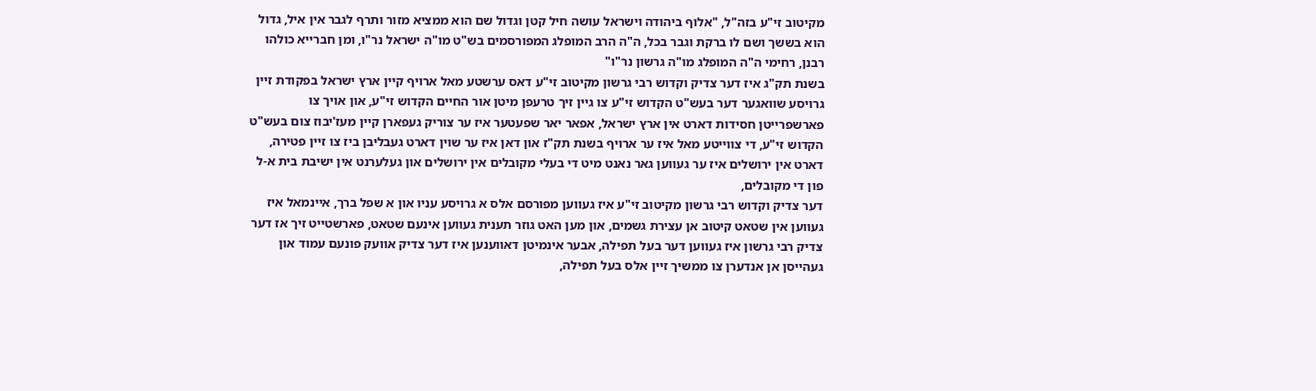מקיטוב זי"ע בזה"ל, "אלוף ביהודה וישראל עושה חיל קטן וגדול שם הוא ממציא מזור ותרף לגבר אין איל, גדול הוא בששך ושם לו ברקת וגבר בכל, ה"ה הרב המופלג המפורסמים בש"ט מו"ה ישראל נר"ו, ומן חברייא כולהו רבנן, רחימי ה"ה המופלג מו"ה גרשון נר"ו"
בשנת תק"ג איז דער צדיק וקדוש רבי גרשון מקיטוב זי"ע דאס ערשטע מאל ארויף קיין ארץ ישראל בפקודת זיין גרויסע שוואגער דער בעש"ט הקדוש זי"ע צו גיין זיך טרעפן מיטן אור החיים הקדוש זי"ע, און אויך צו פארשפרייטן חסידות דארט אין ארץ ישראל, אפאר יאר שפעטער איז ער צוריק געפארן קיין מעז'יבוז צום בעש"ט הקדוש זי"ע, די צווייטע מאל איז ער ארויף בשנת תק"ז און דאן איז ער שוין דארט געבליבן ביז צו זיין פטירה,
דארט אין ירושלים איז ער געווען גאר נאנט מיט די בעלי מקובלים אין ירושלים און געלערנט אין ישיבת בית א-ל פון די מקובלים,
דער צדיק וקדוש רבי גרשון מקיטוב זי"ע איז געווען מפורסם אלס א גרויסע עניו און א שפל ברך, איינמאל איז געווען אין שטאט קיטוב אן עצירת גשמים, און מען האט גוזר תענית געווען אינעם שטאט, פארשטייט זיך אז דער צדיק רבי גרשון איז געווען דער בעל תפילה, אבער אינמיטן דאווענען איז דער צדיק אוועק פונעם עמוד און געהייסן אן אנדערן צו ממשיך זיין אלס בעל תפילה,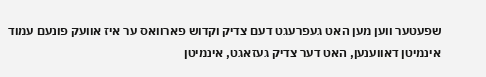שפעטער ווען מען האט געפרעגט דעם צדיק וקדוש פארוואס ער איז אוועק פונעם עמוד אינמיטן דאווענען, האט דער צדיק געזאגט, אינמיטן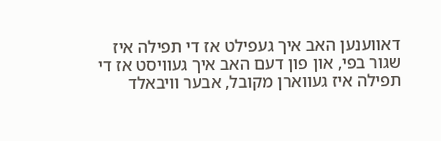דאווענען האב איך געפילט אז די תפילה איז שגור בפי, און פון דעם האב איך געוויסט אז די תפילה איז געווארן מקובל, אבער וויבאלד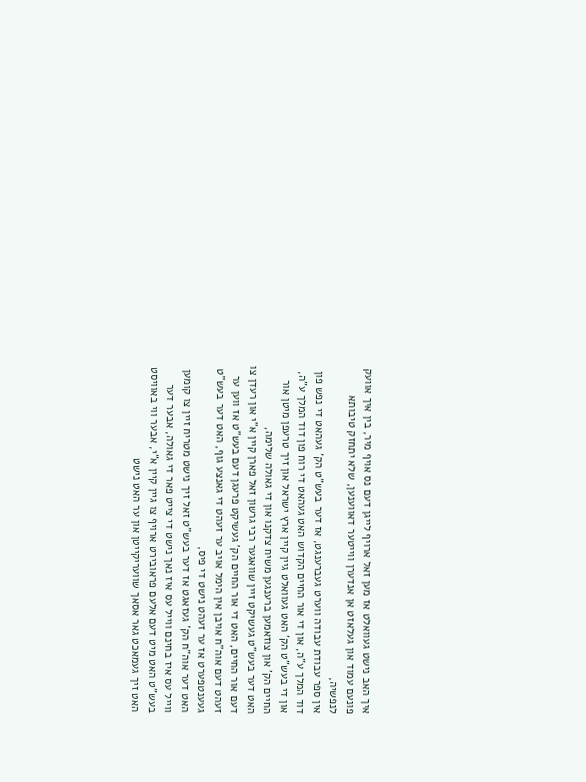איך האב נישט געוואלט אז מען זאל ארויף לייגן דעם נס אויף מיר, בין איך אוועק פונעם עמוד און געלאזט אן אנדערן ווייטער דאווענען, שלא יתחזק טיבותא לנפשיה,
אין ספר עבודת עבודה ווערט געברענגט, אז דער בעש"ט הק' געהאט די נפש פון דוד המלך ע"ה, און די אור החיים הקדוש האט געהאט די רוח פון דוד המלך ע"ה, און די בעש"ט הק' האט געוואלט גיין קיין ארץ ישראל און זיך טרעפן מיטן אור החיים הק' און צוזאמען ברענגען משיח צדקנו און די גאולה שלימה,
האט דער בעש"ט געשיקט זיין שוואגער רבי גרשון זאל פארן קיין א"י און רעדן צו דעם אור החיים, האט די אור החיים הק' געשיקט פרעגן דעם בעש"ט אז ווען ער זעהט דעם אוה"ח אויבן אין הימל אויב ער זעהט די גאנצע גוף, האט דער בעש"ט געענטפערט אז ער זעהט נישט די פיס,
האט דער אוה"ח הק' געזאגט אז דער בעש"ט זאל זיך נישט מטריח זיין צו קומען ווייל עס איז בחינם ווייל עס איז נאך נישט די צייט פאר די גאולה, אבער דער בעש"ט האט מיט דעם אלעם פראובירט ארויף צו גיין קיין א"י, אבער ווי באוויסט האט זיך געמאכט גאר אסאך שוועריקייטן און ער האט נישט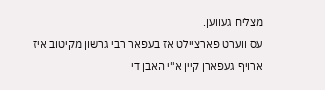מצליח געווען.
עס ווערט פארציילט אז בעפאר רבי גרשון מקיטוב איז ארויף געפארן קיין א"י האבן די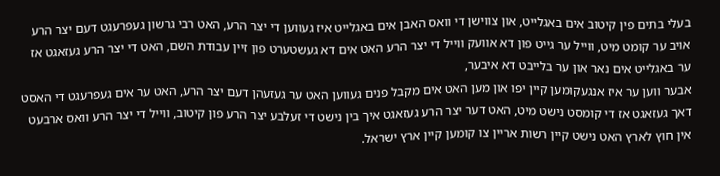בעלי בתים פין קיטוב אים באגלייט, און צווישן די וואס האבן אים באגלייט איז געווען די יצר הרע, האט רבי גרשון געפרעגט דעם יצר הרע אויב ער קומט מיט, ווייל ער גייט פון דא אוועק ווייל די יצר הרע האט אים דא געשטערט פון זיין עבודת השם, האט די יצר הרע געזאגט אז ער באגלייט אים נאר און ער בלייבט דא איבער,
אבער ווען ער איז אנגעקומען קיין יפו און מען האט אים מקבל פנים געווען האט ער געזעהן דעם יצר הרע, האט ער אים געפרעגט די האסט דאך געזאגט אז די קומסט נישט מיט, האט דער יצר הרע געזאגט איך בין נישט די זעלבע יצר הרע פון קיטוב, ווייל די יצר הרע וואס ארבעט אין חוץ לארץ האט נישט קיין רשות אריין צו קומען קיין ארץ ישראל.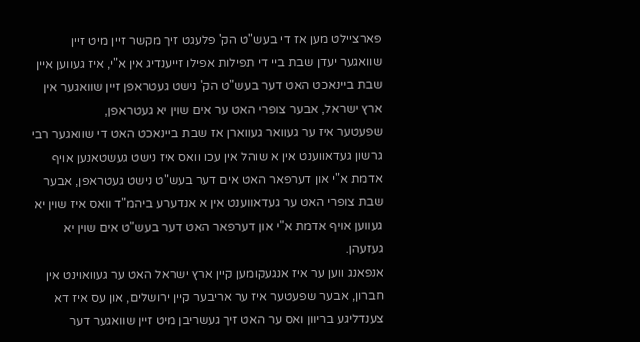פארציילט מען אז די בעש"ט הק' פלעגט זיך מקשר זיין מיט זיין שוואגער יעדן שבת ביי די תפילות אפילו זייענדיג אין א"י, איז געווען איין שבת ביינאכט האט דער בעש"ט הק' נישט געטראפן זיין שוואגער אין ארץ ישראל, אבער צופרי האט ער אים שוין יא געטראפן,
שפעטער איז ער געוואר געווארן אז שבת ביינאכט האט די שוואגער רבי גרשון געדאווענט אין א שוהל אין עכו וואס איז נישט געשטאנען אויף אדמת א"י און דערפאר האט אים דער בעש"ט נישט געטראפן, אבער שבת צופרי האט ער געדאווענט אין א אנדערע ביהמ"ד וואס איז שוין יא געווען אויף אדמת א"י און דערפאר האט דער בעש"ט אים שוין יא געזעהן.
אנפאנג ווען ער איז אנגעקומען קיין ארץ ישראל האט ער געוואוינט אין חברון, אבער שפעטער איז ער אריבער קיין ירושלים, און עס איז דא צענדליגע בריוון ואס ער האט זיך געשריבן מיט זיין שוואגער דער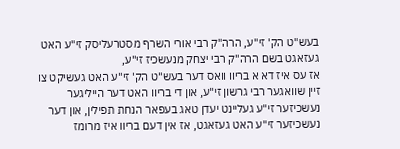בעש"ט הק' זי"ע, הרה"ק רבי אורי השרף מסטרעליסק זי"ע האט געזאגט בשם הרה"ק רבי יצחק מנעשכיז זי"ע,
אז עס איז דא א בריוו וואס דער בעש"ט הק' זי"ע האט געשיקט צו זיין שוואגער רבי גרשון זי"ע, און די בריוו האט דער הייליגער נעשכיזער זי"ע געליינט יעדן טאג בעפאר הנחת תפילין, און דער נעשכיזער זי"ע האט געזאגט, אז אין דעם בריוו איז מרומז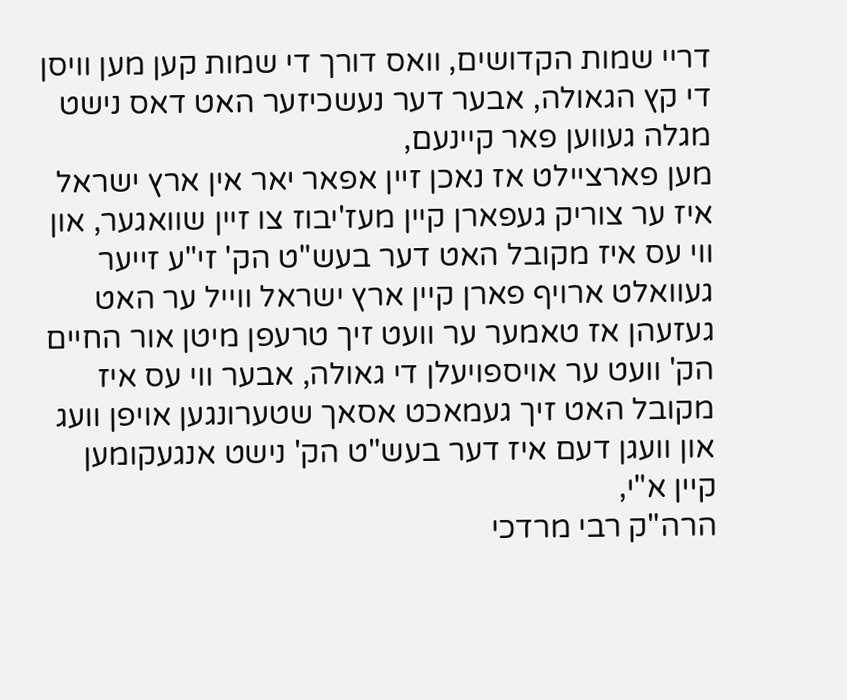דריי שמות הקדושים, וואס דורך די שמות קען מען וויסן די קץ הגאולה, אבער דער נעשכיזער האט דאס נישט מגלה געווען פאר קיינעם,
מען פארציילט אז נאכן זיין אפאר יאר אין ארץ ישראל איז ער צוריק געפארן קיין מעז'יבוז צו זיין שוואגער, און ווי עס איז מקובל האט דער בעש"ט הק' זי"ע זייער געוואלט ארויף פארן קיין ארץ ישראל ווייל ער האט געזעהן אז טאמער ער וועט זיך טרעפן מיטן אור החיים הק' וועט ער אויספויעלן די גאולה, אבער ווי עס איז מקובל האט זיך געמאכט אסאך שטערונגען אויפן וועג און וועגן דעם איז דער בעש"ט הק' נישט אנגעקומען קיין א"י,
הרה"ק רבי מרדכי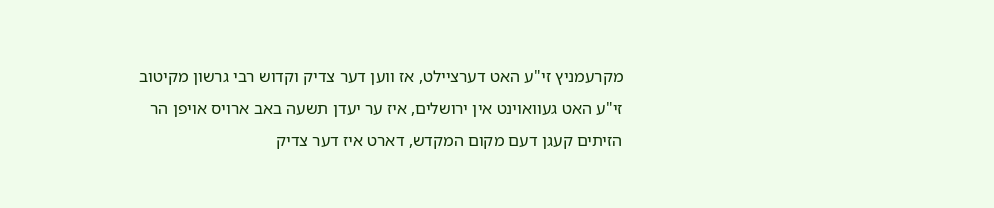מקרעמניץ זי"ע האט דערציילט, אז ווען דער צדיק וקדוש רבי גרשון מקיטוב זי"ע האט געוואוינט אין ירושלים, איז ער יעדן תשעה באב ארויס אויפן הר הזיתים קעגן דעם מקום המקדש, דארט איז דער צדיק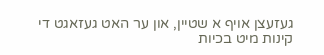געזעצן אויף א שטיין, און ער האט געזאגט די קינות מיט בכיות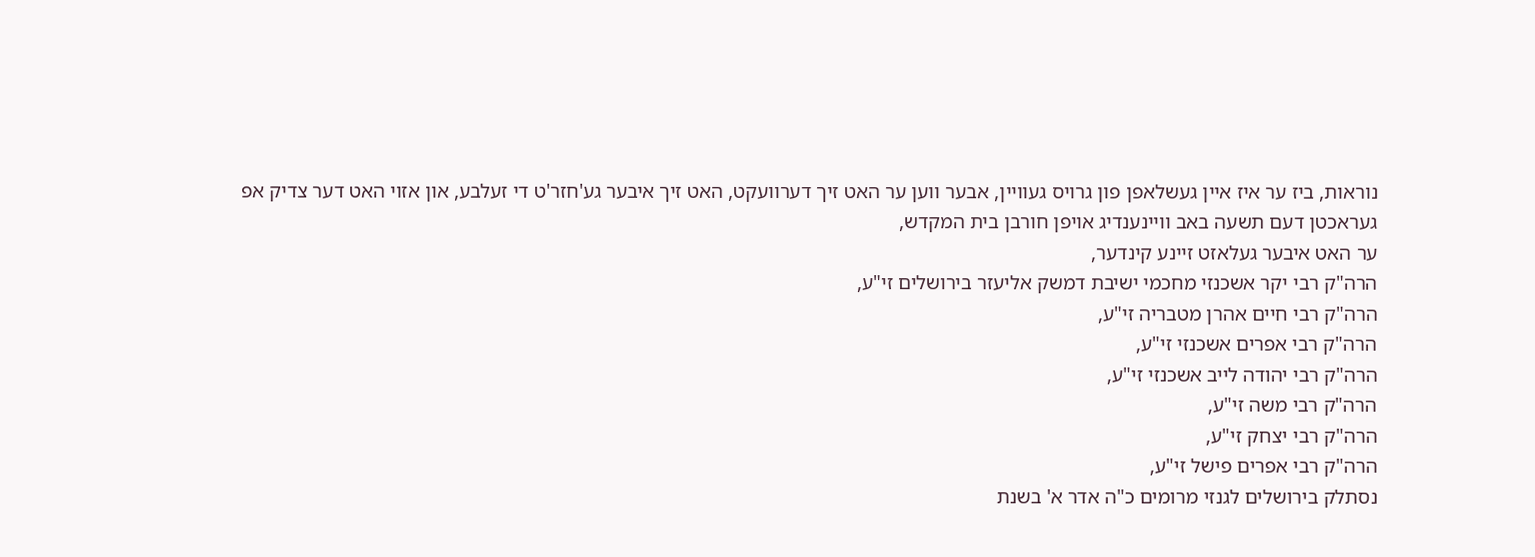נוראות, ביז ער איז איין געשלאפן פון גרויס געוויין, אבער ווען ער האט זיך דערוועקט, האט זיך איבער גע'חזר'ט די זעלבע, און אזוי האט דער צדיק אפ געראכטן דעם תשעה באב וויינענדיג אויפן חורבן בית המקדש,
ער האט איבער געלאזט זיינע קינדער,
הרה"ק רבי יקר אשכנזי מחכמי ישיבת דמשק אליעזר בירושלים זי"ע,
הרה"ק רבי חיים אהרן מטבריה זי"ע,
הרה"ק רבי אפרים אשכנזי זי"ע,
הרה"ק רבי יהודה לייב אשכנזי זי"ע,
הרה"ק רבי משה זי"ע,
הרה"ק רבי יצחק זי"ע,
הרה"ק רבי אפרים פישל זי"ע,
נסתלק בירושלים לגנזי מרומים כ"ה אדר א' בשנת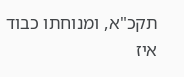תקכ"א, ומנוחתו כבוד איז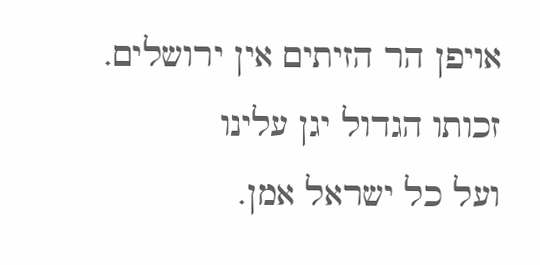אויפן הר הזיתים אין ירושלים.
זכותו הגדול יגן עלינו
ועל כל ישראל אמן.